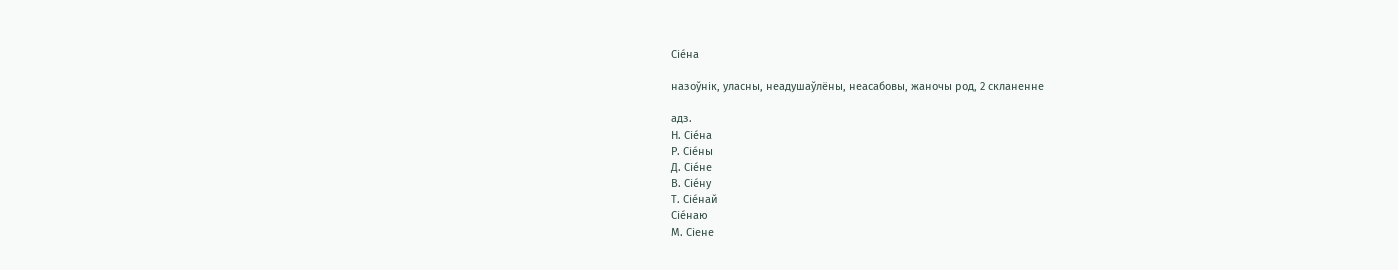Сіе́на

назоўнік, уласны, неадушаўлёны, неасабовы, жаночы род, 2 скланенне

адз.
Н. Сіе́на
Р. Сіе́ны
Д. Сіе́не
В. Сіе́ну
Т. Сіе́най
Сіе́наю
М. Сіене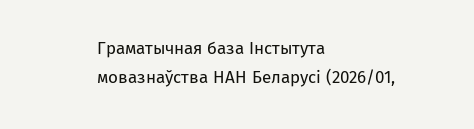Граматычная база Інстытута мовазнаўства НАН Беларусі (2026/01,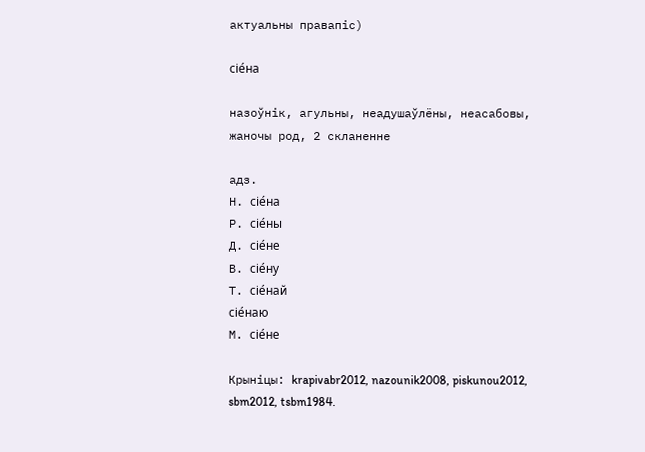актуальны правапіс)

сіе́на

назоўнік, агульны, неадушаўлёны, неасабовы, жаночы род, 2 скланенне

адз.
Н. сіе́на
Р. сіе́ны
Д. сіе́не
В. сіе́ну
Т. сіе́най
сіе́наю
М. сіе́не

Крыніцы: krapivabr2012, nazounik2008, piskunou2012, sbm2012, tsbm1984.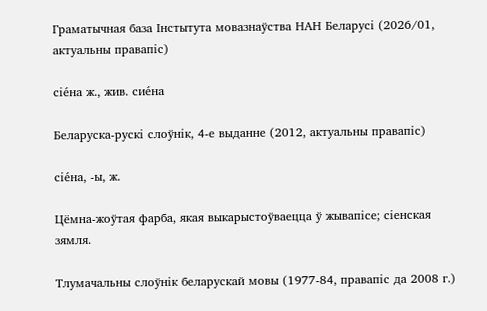Граматычная база Інстытута мовазнаўства НАН Беларусі (2026/01, актуальны правапіс)

сіе́на ж., жив. сие́на

Беларуска-рускі слоўнік, 4-е выданне (2012, актуальны правапіс)

сіе́на, ‑ы, ж.

Цёмна-жоўтая фарба, якая выкарыстоўваецца ў жывапісе; сіенская зямля.

Тлумачальны слоўнік беларускай мовы (1977-84, правапіс да 2008 г.)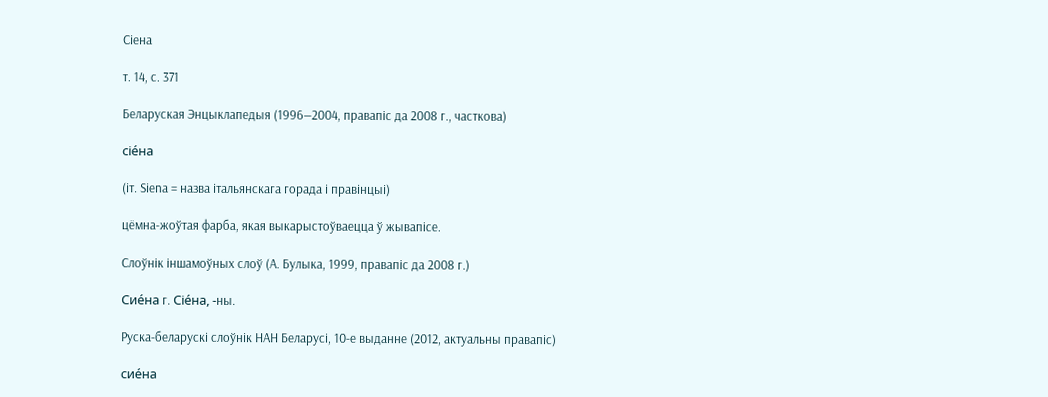Сіена

т. 14, с. 371

Беларуская Энцыклапедыя (1996—2004, правапіс да 2008 г., часткова)

сіе́на

(іт. Siena = назва італьянскага горада і правінцыі)

цёмна-жоўтая фарба, якая выкарыстоўваецца ў жывапісе.

Слоўнік іншамоўных слоў (А. Булыка, 1999, правапіс да 2008 г.)

Сие́на г. Сіе́на, -ны.

Руска-беларускі слоўнік НАН Беларусі, 10-е выданне (2012, актуальны правапіс)

сие́на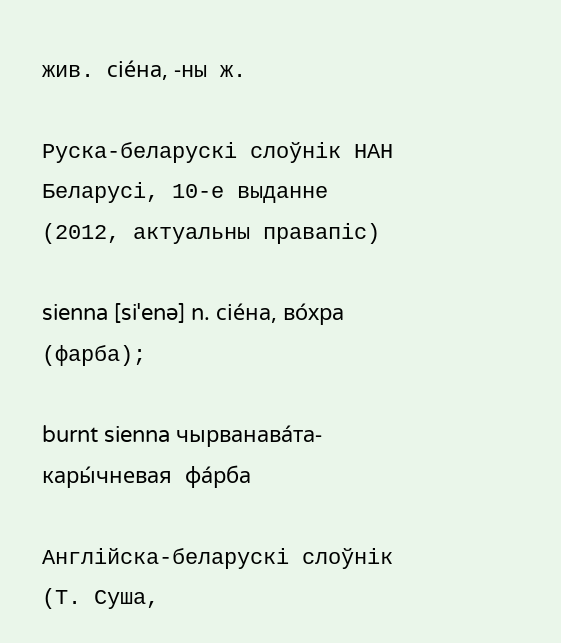жив. сіе́на, -ны ж.

Руска-беларускі слоўнік НАН Беларусі, 10-е выданне (2012, актуальны правапіс)

sienna [siˈenə] n. сіе́на, во́хра (фарба);

burnt sienna чырванава́та-кары́чневая фа́рба

Англійска-беларускі слоўнік (Т. Суша,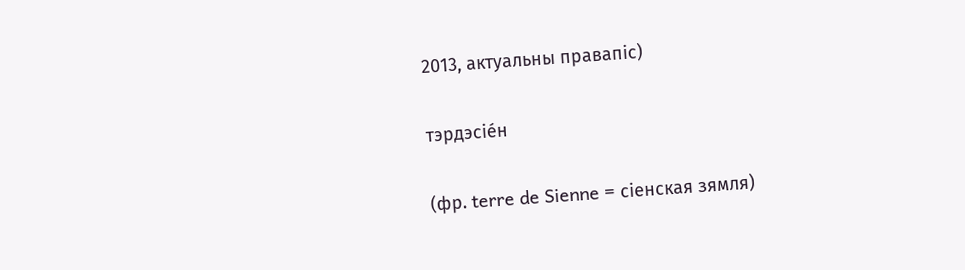2013, актуальны правапіс)

тэрдэсіе́н

(фр. terre de Sienne = сіенская зямля)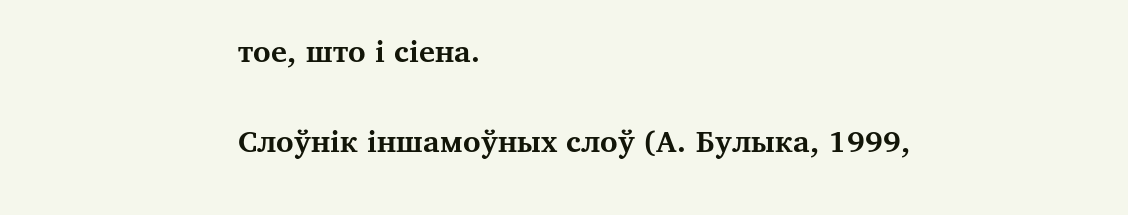тое, што і сіена.

Слоўнік іншамоўных слоў (А. Булыка, 1999,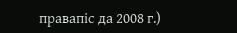правапіс да 2008 г.)